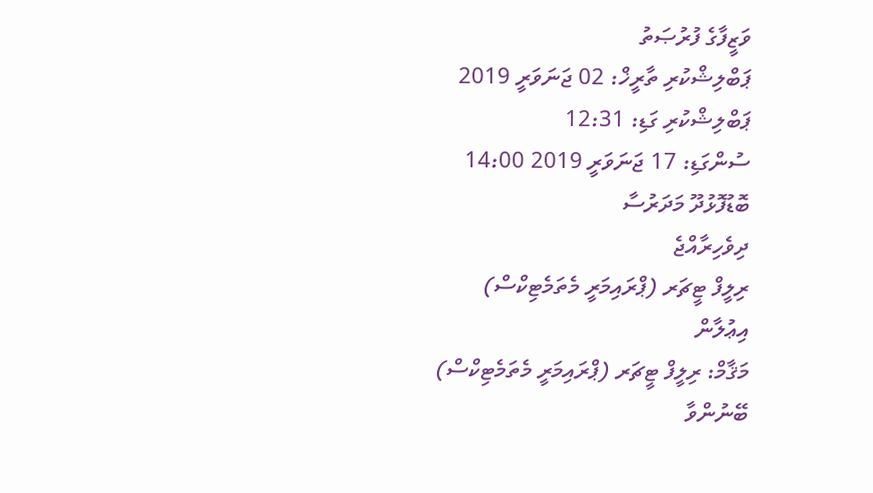ވަޒީފާގެ ފުރުޞަތު
ޕަބްލިޝްކުރި ތާރީޚް: 02 ޖަނަވަރީ 2019
ޕަބްލިޝްކުރި ގަޑި: 12:31
ސުންގަޑި: 17 ޖަނަވަރީ 2019 14:00
ބޮޑުފޮޅުދޫ މަދަރުސާ
ދިވެހިރާއްޖެ
ރިލީފް ޓީޗަރ (ޕްރައިމަރީ މެތަމެޓިކްސް)
އިޢުލާން
މަޤާމް: ރިލީފް ޓީޗަރ (ޕްރައިމަރީ މެތަމެޓިކްސް)
ބޭނުންވާ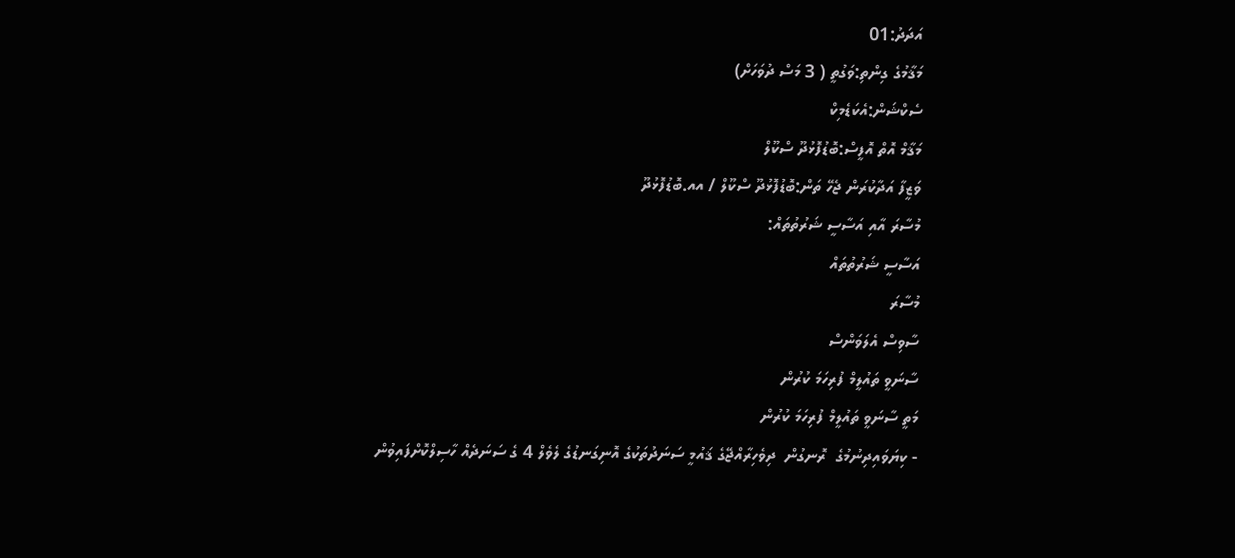އަދަދު:01
މަޤާމުގެ ގިންތި:ވަގުތީ ( 3 މަސް ދުވަހަށް)
ސެކްޝަން:އެކަޑެމިކް
މަޤާމް އޮތް އޮފީސް:ބޮޑުފޮޅުދޫ ސްކޫލް
ވަޒީފާ އަދާކުރަން ޖެހޭ ތަން:ބޮޑުފޮޅުދޫ ސްކޫލް / އއ.ބޮޑުފޮޅުދޫ
މުސާރަ އާއި އަސާސީ ޝަރުތުތައް:
އަސާސީ ޝަރުތުތައް
މުސާރަ
ސާވިސް އެލަވަންސް
ސާނަވީ ތައުލީމް ފުރިހަމަ ކުރުން
މަތީ ސާނަވީ ތައުލީމް ފުރިހަމަ ކުރުން
- ކިޔަވައިދިނުމުގެ  ރޮނގުން  ދިވެހިރާއްޖޭގެ ޤައުމީ ސަނަދުތަކުގެ އޮނިގަނޑުގެ ލެވެލް 4 ގެ ސަނަދެއް ހާސިލްކޮށްފައިވުން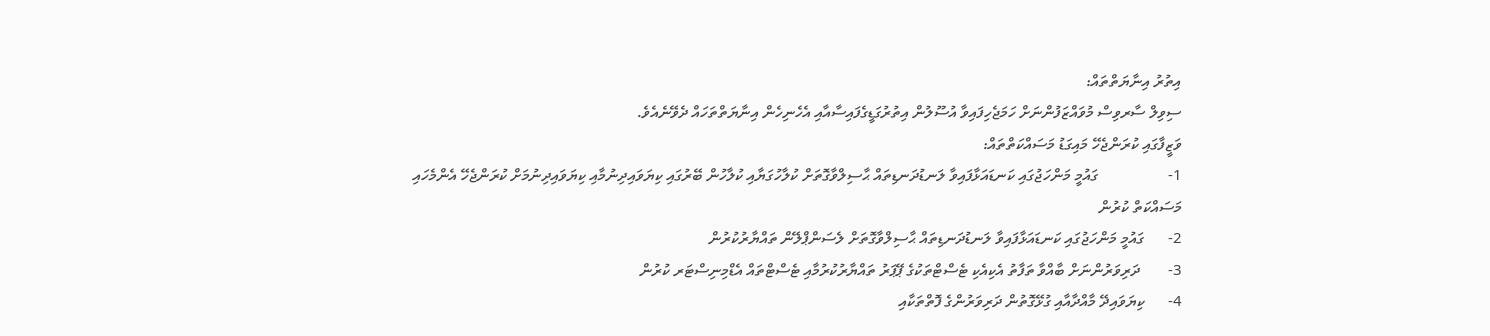އިތުރު އިނާޔަތްތައް:
ސިވިލް ސާރވިސް މުވައްޒަފުންނަށް ހަމަޖެހިފައިވާ އުސޫލުން އިތުރުގަޑީގެފައިސާއާއި އެހެނިހެން އިނާޔަތްތަހައް ދެވޭނެއެވެ.
ވަޒީފާގައި ކުރަންޖެހޭ މައިގަޑު މަސައްކަތްތައް:
1-                  ގައުމީ މަންހަޖުގައި ކަނޑައަޅާފައިވާ ލަނޑުދަނޑިތައް ޙާސިލްވާގޮތަށް ކުލާހުގަޔާއި ކުލާހުން ބޭރުގައި ކިޔަވައިދިނުމާއި ކިޔަވައިދިނުމަށް ކުރަންޖެހޭ އެންމެހައި މަސައްކަތް ކުރުން
2-      ގައުމީ މަންހަޖުގައި ކަނޑައަޅާފައިވާ ލަނޑުދަނޑިތައް ޙާސިލްވާގޮތަށް ލެސަންޕްލޭން ތައްޔާރުކުރުން
3-       ދަރިވަރުންނަށް ބާއްވާ ތަފާތު އެކިއެކި ޓެސްޓްތަކުގެ ޕޭޕަރު ތައްޔާރުކުރުމާއި ޓެސްޓްތައް އެޑްމިނިސްޓަރ ކުރުން
4-      ކިޔަވައިދޭ މާއްދާއާއި ގުޅޭގޮތުން ދަރިވަރުންގެ ފޮތްތަކާއި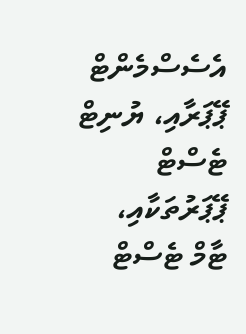އެސެސްމެންޓް ޕޭޕަރާއި، ޔުނިޓް ޓެސްޓް ޕޭޕަރުތަކާއި، ޓާމް ޓެސްޓް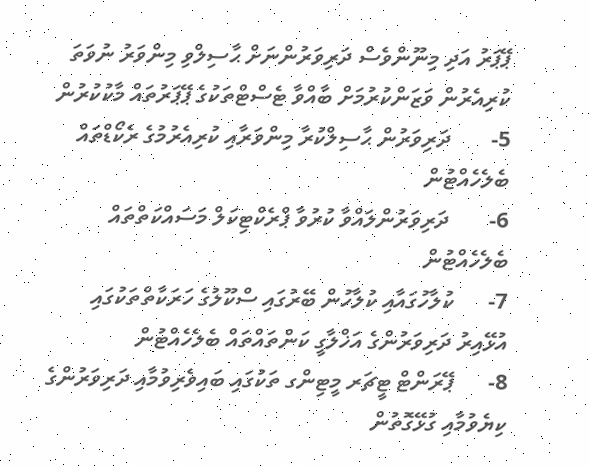ޕޭޕަރު އަދި މިނޫންވެސް ދަރިވަރުންނަށް ޙާސިލްވި މިންވަރު ނުވަތަ ކުރިއެރުން ވަޒަންކުރުމަށް ބާއްވާ ޓެސްޓްތަކުގެ ޕޭޕަރުތައް މާކުކުރުން
5-       ދަރިވަރުން ޙާސިލްކުރާ މިންވަރާއި ކުރިއެރުމުގެ ރެކޯޑްތައް ބެލެހެއްޓުން
6-       ދަރިވަރުންލައްވާ ކުރުވާ ޕްރެކްޓިކަލް މަސައްކަތްތައް ބެލެހެއްޓުން
7-      ކުލާހުގައާއި ކުލާހުން ބޭރުގައި ސްކޫލުގެ ހަރަކާތްތަކުގައި އުޅޭއިރު ދަރިވަރުންގެ އަޚްލާގީ ކަންތައްތައް ބެލެހެއްޓުން
8-      ޕޭރަންޓް ޓީޗަރ މީޓިންގ ތަކުގައި ބައިވެރިވުމާއި ދަރިވަރުންގެ ކިޔެވުމާއި ގުޅޭގޮތުން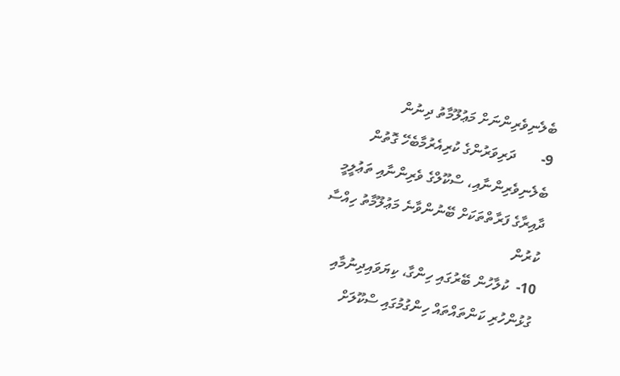ބެލެނިވެރިންނަށް މަޢުލޫމާތު ދިނުން
9-       ދަރިވަރުންގެ ކުރިއެރުމާބެހޭ ގޮތުން ބެލެނިވެރިންނާއި، ސްކޫލްގެ ވެރިންނާއި ތަޢުލީމީ ދާއިރާގެ ފަރާތްތަކަށް ބޭނުންވާނެ މަޢުލޫމާތު ހިއްސާ ކުރުން
10-  ކުލާހުން ބޭރުގައި ހިންގާ، ކިޔަވައިދިނުމާއި ގުޅުންހުރި ކަންތައްތައް ހިންގުމުގައި ސްކޫލަށް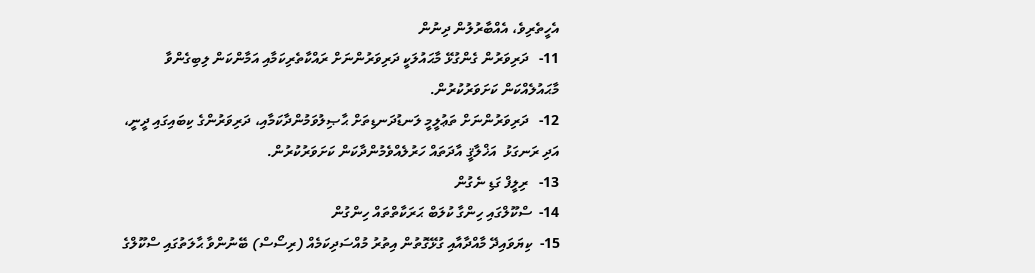އެހީތެރިވެ، އެއްބާރުލުން ދިނުން
11-   ދަރިވަރުން ގެންގުޅޭ މާޙައުލަކީ ދަރިވަރުންނަށް ރައްކާތެރިކަމާއި އަމާންކަން ލިބިގެންވާ މާޙައުލެއްކަން ކަށަވަރުކުރުން.
12-   ދަރިވަރުންނަށް ތަޢުލީމީ ލަނޑުދަނޑިތަށް ޙާޞިލުވަމުންދާކަމާއި، ދަރިވަރުންގެ ކިބައިގައި ދީނީ، އަދި ރަނގަޅު  އަޚްލާޤީ އާދަތައް ހަރުލެއްވެމުންދާކަން ކަށަވަރުކުރުން.
13-   ރިލީފް ގަޑި ނެގުން
14-  ސްކޫލްގައި ހިންގާ ކުލަބް ޙަރަކާތްތައް ހިންގުން
15-  ކިޔަވައިދޭ މާއްދާއާއި ގުޅޭގޮތުން އިތުރު މުއްސަދިކަމެއް (ރިސޯސް) ބޭނުންވާ ޙާލަތުގައި ސްކޫލްގެ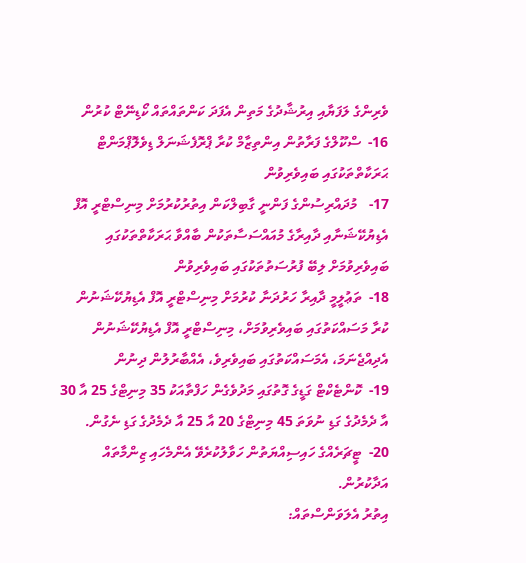ވެރިންގެ ލަފަޔާއި އިރުޝާދުގެ މަތިން އެފަދަ ކަންތައްތައް ކޯޑިނޭޓް ކުރުން
16-  ސްކޫލްގެ ފަރާތުން އިންތިޒާމް ކުރާ ޕްރޮފެޝަނަލް ޑިވެލޮޕްމަންޓް ޙަރަކާތްތަކުގައި ބައިވެރިވުން
17-   މުދައްރިސުންގެ ފަންނީ ގާބިލްކަން އިތުރުކުރުމަށް މިނިސްޓްރީ އޮފް އެޑިޔުކޭޝަނާއި ދާއިރާގެ މުއައްސަސާތަކުން ބާއްވާ ޙަރަކާތްތަކުގައި ބައިވެރިވުމަށް ލިބޭ ފުރުސަތުތަކުގައި ބައިވެރިވުން
18-  ތަޢުލީމީ ދާއިރާ ހަރުދަނާ ކުރުމަށް މިނިސްޓްރީ އޮފް އެޑިޔުކޭޝަނުން ކުރާ މަސައްކަތުގައި ބައިވެރިވުމަށް، މިނިސްޓްރީ އޮފް އެޑިޔުކޭޝަނުން އެދިއްޖެނަމަ، އެމަސައްކަތުގައި ބައިވެރިވެ، އެއްބާރުލުން ދިނުން
19-  ކޮންޓެކްޓް ގަޑީގެ ގޮތުގައި މަދުވެގެން ހަފްތާއަކު 35 މިނިޓްގެ 25 އާ 30 އާ ދެމެދުގެ ގަޑި ނުވަތަ 45 މިނިޓްގެ 20 އާ 25 އާ ދެމެދުގެ ގަޑި ނެގުން.
20-  ޓީޗަރެއްގެ ހައިސިއްޔަތުން ހަވާލުކުރެވޭ އެންމެހައި ޒިންމާތައް އަދާކުރުން.
އިތުރު އެލަވަންސްތައް: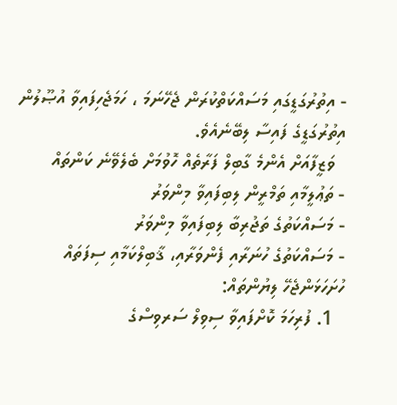- އިތުރުގަޑީގައި މަސައްކަތްކުރަން ޖެހޭނަމަ ، ހަމަޖެހިފައިވާ އުޞޫލުން އިތުރުގަޑީގެ ފައިސާ ލިބޭނެއެވެ.
  ވަޒީފާއަށް އެންމެ ގާބިލް ފަރާތެއް ހޮވުމަށް ބެލެވޭނެ ކަންތައް
- ތަޢުލީމާއި ތަމްރީން ލިބިފައިވާ މިންވަރު
- މަސައްކަތުގެ ތަޖުރިބާ ލިބިފައިވާ މިންވަރު
- މަސައްކަތުގެ ހުނަރާއި ފެންވަރާއި، ޤާބިލްކަމާއި ސިފަތައް
ހުށަހަޅަންޖެހޭ ލިޔުންތައް:
  1. ފުރިހަމަ ކޮށްފައިވާ ސިވިލް ސަރވިސްގެ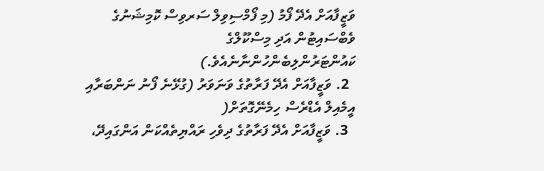ވަޒީފާއަށް އެދޭ ފޯމު (މި ފޯމްސިވިލް ސަރވިސް ކޮމިޝަނުގެ ވެބްސައިޓުން އަދި މިސްކޫލްގެ ކައުންޓަރުންލިބެންހުންނާނެއެވެ.)
  2. ވަޒީފާއަށް އެދޭ ފަރާތުގެ ވަނަވަރު (ގުޅޭނެ ފޯނު ނަންބަރާއި އީމެއިލް އެޑްރެސް ހިމެނޭގޮތަށް(
  3. ވަޒީފާއަށް އެދޭ ފަރާތުގެ ދިވެހި ރައްޔިތެއްކަން އަންގައިދޭ،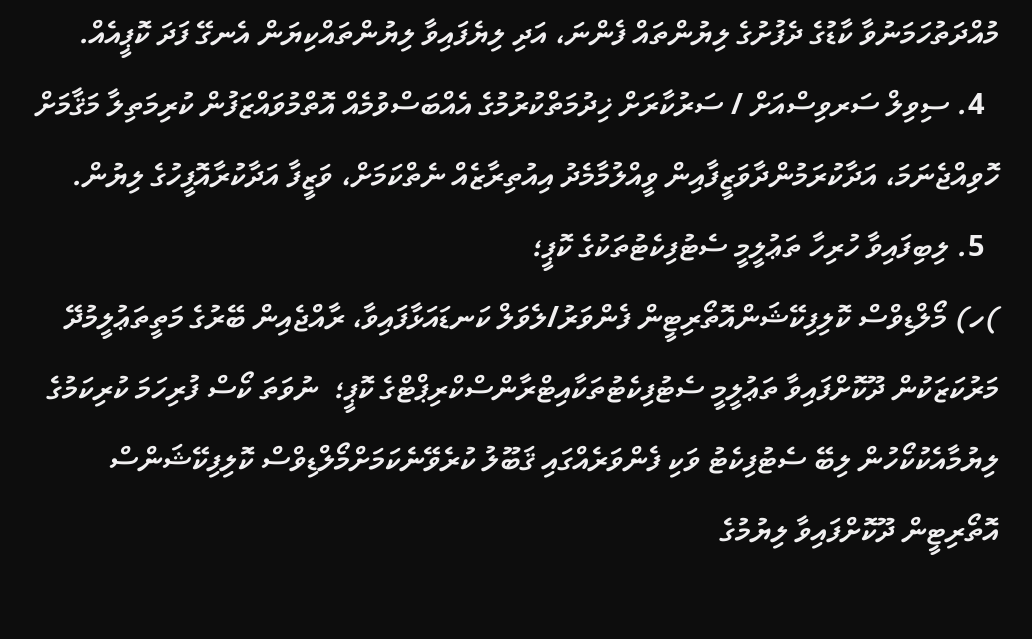މުއްދަތުހަމަނުވާ ކާޑުގެ ދެފުށުގެ ލިޔުންތައް ފެންނަ، އަދި ލިޔެފައިވާ ލިޔުންތައްކިޔަން އެނގޭ ފަދަ ކޮޕީއެއް.
  4. ސިވިލް ސަރވިސްއަށް / ސަރުކާރަށް ޚިދުމަތްކުރުމުގެ އެއްބަސްވުމެއް އޮތްމުވައްޒަފުން ކުރިމަތިލާ މަޤާމަށް ހޮވިއްޖެނަމަ، އަދާކުރަމުންދާވަޒީފާއިން ވީއްލުމާމެދު އިއުތިރާޒެއް ނެތްކަމަށް، ވަޒީފާ އަދާކުރާއޮފީހުގެ ލިޔުން.
  5. ލިބިފައިވާ ހުރިހާ ތަޢުލީމީ ސެޓުފިކެޓުތަކުގެ ކޮޕީ؛
)ހ) މޯލްޑިވްސް ކޮލިފިކޭޝަންއޮތޯރިޓީން ފެންވަރު/ލެވަލް ކަނޑައަޅާފައިވާ، ރާއްޖެއިން ބޭރުގެ މަތީތަޢުލީމުދޭ މަރުކަޒަކުން ދޫކޮށްފައިވާ ތަޢުލީމީ ސެޓުފިކެޓުތަކާއިޓްރާންސްކްރިޕްޓްގެ ކޮޕީ؛  ނުވަތަ ކޯސް ފުރިހަމަ ކުރިކަމުގެ ލިޔުމާއެކުކޯހުން ލިބޭ ސެޓުފިކެޓު ވަކި ފެންވަރެއްގައި ޤަބޫލު ކުރެވޭނެކަމަށްމޯލްޑިވްސް ކޮލިފިކޭޝަންސް އޮތޯރިޓީން ދޫކޮށްފައިވާ ލިޔުމުގެ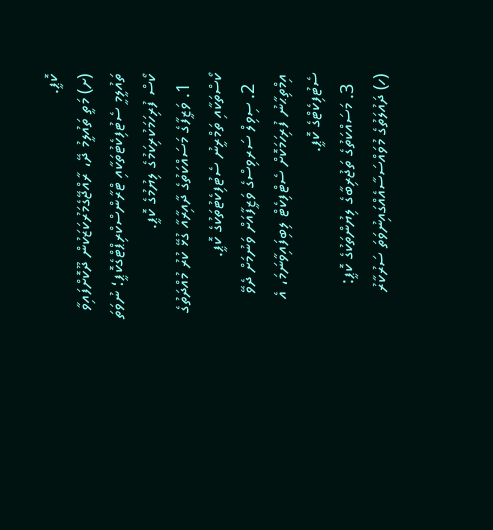ކޮޕީ.
(ށ) މަތީ ތައުލީމު ދޭ، ރާއްޖޭގެމަރުކަޒަކުން ދޫކޮށްފައިވާ ތައުލީމީ ސެޓުފިކެޓުތަކާއި ޓްރާންސްކްރިޕްޓްގެކޮޕީ؛ ނުވަތަ ކޯސް ފުރިހަމަކުރިކަމުގެ ލިޔުމުގެ ކޮޕީ.
  1. ވަޒީފާގެ މަސައްކަތުގެ ދާއިރާއާ ގުޅޭ ކުރު މުއްދަތުގެ ކޯސްތަކާއި ތަމްރީނު ސެޓުފިކެޓުތަކުގެ ކޮޕީ.
  2. ސިވިލް ސަރވިސްގެ ވަޒީފާއަށް ވަނުމަށް ދެވޭ އިމްތިޙާނު ފުރިހަމަކޮށް ސެޓްފިކެޓް ލިބިފައިވާނަމަ، އެ ސެޓުފިކެޓްގެ ކޮޕީ.
  3. މަސައްކަތުގެ ތަޖުރިބާގެ ލިޔުންތަކުގެ ކޮޕީ:
(ހ) ދައުލަތުގެ މުވައްސަސާއެއްގައިނުވަތަ ސަރުކާރު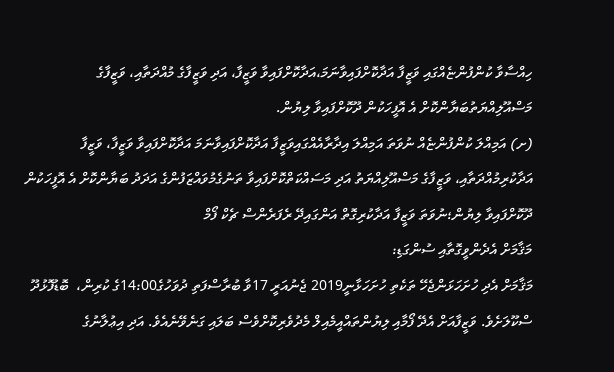ހިއްސާވާ ކުންފުންޏެއްގައި ވަޒީފާ އަދާކޮށްފައިވާނަމަ،އަދާކޮށްފައިވާ ވަޒީފާ، އަދި ވަޒީފާގެ މުއްދަތާއި، ވަޒީފާގެ މަސްއޫލިއްޔަތުބަޔާންކޮށް އެ އޮފީހަކުން ދޫކޮށްފައިވާ ލިޔުން.
(ށ) އަމިއްލަ ކުންފުންޏެއް ނުވަތަ އަމިއްލަ އިދާރާއެއްގައިވަޒީފާ އަދާކޮށްފައިވާނަމަ އަދާކޮށްފައިވާ ވަޒީފާ، ވަޒީފާ އަދާކުރިމުއްދަތާއި، ވަޒީފާގެ މަސްއޫލިއްޔަތު އަދި މަސައްކަތްކޮށްފައިވާ ތަނުގެމުވައްޒަފުންގެ އަދަދު ބަޔާންކޮށް އެ އޮފީހަކުން ދޫކޮށްފައިވާ ލިޔުން؛ނުވަތަ ވަޒީފާ އަދާކުރިގޮތް އަންގައިދޭ ރެފަރެންސް ޗެކް ފޯމް
މަޤާމަށް އެދެންވީގޮތާއި ސުންގަޑި:
މަޤާމަށް އެދި ހުށަހަޅަންޖެހޭ ތަކެތި ހުށަހަޅާނީ2019 ޖެނުއަރީ 17ވާ ބުރާސްފަތި ދުވަހުގެ14:00ގެ ކުރިން،  ބޮޑުފޮޅުދޫ  ސްކޫލަށެވެ. ވަޒީފާއަށް އެދޭ ފޯމާއި ލިޔުންތައްއީމެއިލް މެދުވެރިކޮށްވެސް ބަލައި ގަނެވޭނެއެވެ. އަދި އިޢުލާނުގެ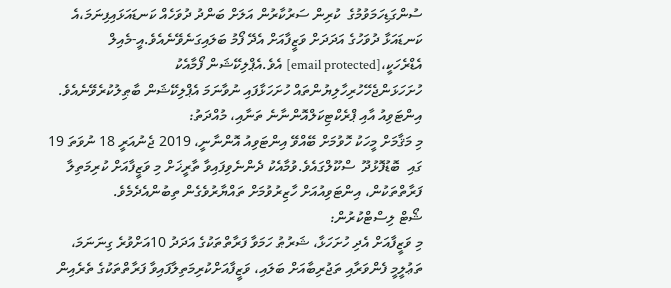ސުންގަޑިހަމަވުމުގެ  ކުރިން ސަރުކާރުން އަލަށް ބަންދު ދުވަހެއް ކަނޑައަޅައިފިނަމަ،އެ ކަނޑައަޅާ ދުވަހުގެ އަދަދަށް ވަޒީފާއަށް އެދޭ ފޯމު ބަލައިގަނެވޭނެއެވެ.އީ-މެއިލް އެޑްރެހަކީ،[email protected] އެވެ.އެޕްލިކޭޝަން ފޯމާއެކު ހުށަހަޅަންޖެހޭހުރިހާލިޔުންތައް ހުށަހަޅާފައި ނުވާނަމަ އެޕްލިކޭޝަން ބާޠިލުކުރެވޭނެއެވެ.
އިންޓަވިއު އާއި ޕްރެކްޓިކަލްއޮންނާނެ ތަނާއި، މުއްދަތު:
މި މަޤާމަށް މީހަކު ހޮވުމަށް ބޭއްވޭ އިންޓަވިއު އޮންނާނީ، 2019 ޖެނުއަރީ 18 ނުވަތަ 19 ގައި  ބޮޑުފޮޅުދޫ  ސްކޫލްގައެވެ.ވުމާއެކު ދެންނެވިފައިވާ ތާރީޚަށް މި ވަޒީފާއަށް ކުރިމަތިލާ ފަރާތްތަކުން، އިންޓަވިއުއަށް ހާޒިރުވުމަށް ތައްޔާރުވެގެން ތިބުންއެދެމެވެ.
ޝޯޓް ލިސްޓްކުރުން:
މި ވަޒީފާއަށް އެދި ހުށަހަޅާ، ޝަރުޠު ހަމަވާ ފަރާތްތަކުގެ އަދަދު 10އަށްވުރެ ގިނަނަމަ، ތަޢުލީމީ ފެންވަރާއި ތަޖުރިބާއަށް ބަލައި، ވަޒީފާއަށްކުރިމަތިލާފައިވާ ފަރާތްތަކުގެ ތެރެއިން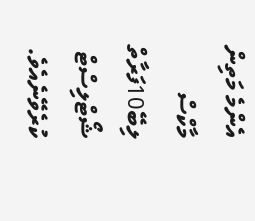އެންމެ މަތިން މާކްސް ލިބޭ10ފަރާތް ޝޯޓްލިސްޓް ކުރެވޭނެއެވެ.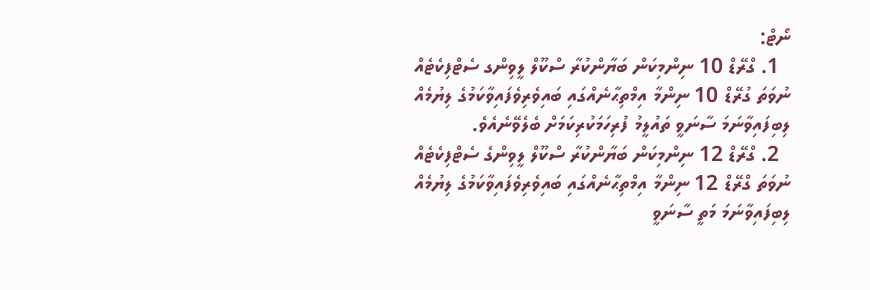ނޯޓް:
  1. ގްރޭޑް 10 ނިންމިކަން ބަޔާންކުރާ ސްކޫލް ލީވިންގ ސެޓްފިކެޓެއް ނުވަތަ ގުރޭޑް 10 ނިންމާ އިމްތިޙާނެއްގައި ބައިވެރިވެފައިވާކަމުގެ ލިޔުމެއް ލިބިފައިވާނަމަ ސާނަވީ ތައުލީމު ފުރިހަމަކުރިކަމަށް ބެލެވޭނެއެވެ.
  2. ގްރޭޑް 12 ނިންމިކަން ބަޔާންކުރާ ސްކޫލް ލީވިންގެ ސެޓްފިކެޓެއް ނުވަތަ ގްރޭޑް 12 ނިންމާ އިމްތިޙާނެއްގައި ބައިވެރިވެފައިވާކަމުގެ ލިޔުމެއް ލިބިފައިވާނަމަ މަތީ ސާނަވީ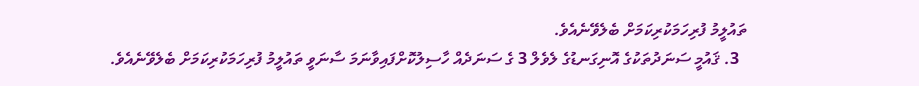ތައުލީމު ފުރިހަމަކުރިކަމަށް ބެލެވޭނެއެވެ.
  3. ޤައުމީ ސަނަދުތަކުގެ އޮނިގަނޑުގެ ލެވެލް 3 ގެ ސަނަދެއް ހާސިލުކޮށްފައިވާނަމަ ސާނަވީ ތައުލީމު ފުރިހަމަކުރިކަމަށް ބެލެވޭނެއެވެ.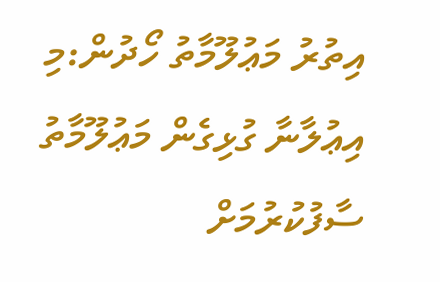އިތުރު މަޢުލޫމާތު ހޯދުން:މި އިޢުލާނާ ގުޅިގެން މަޢުލޫމާތު ސާފުކުރުމަށް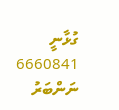ގުޅާނީ 6660841 ނަންބަރު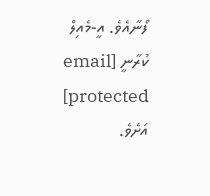ފޯނާއެވެ. އީ-މެއިލް ކުރާނީ [email protected] އަށެވެ.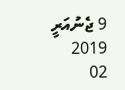9 ޖެނުއަރީ 2019
02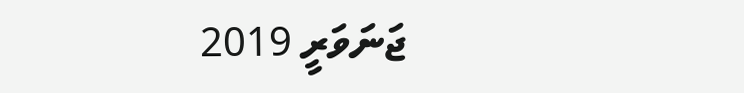ޖަނަވަރީ 2019